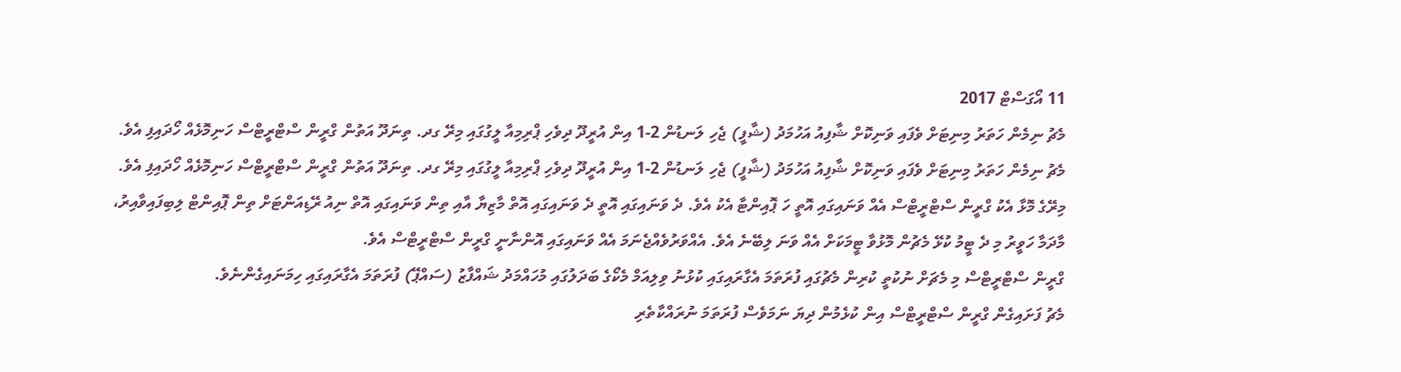11 އޯގަސްޓް 2017
މެޗު ނިމެން ހަތަރު މިނިޓަށް ވެފައި ވަނިކޮށް ޝާފިއު އަހުމަދު (ޝާފީ) ޖެހި ލަނޑުން 2-1 އިން އުރީދޫ ދިވެހި ޕްރިމިއާ ލީގުގައި މިރޭ ގދ. ތިނަދޫ އަތުން ގްރީން ސްޓްރީޓްސް ހަނިމޮޅެއް ހޯދައިފި އެވެ.
މެޗު ނިމެން ހަތަރު މިނިޓަށް ވެފައި ވަނިކޮށް ޝާފިއު އަހުމަދު (ޝާފީ) ޖެހި ލަނޑުން 2-1 އިން އުރީދޫ ދިވެހި ޕްރިމިއާ ލީގުގައި މިރޭ ގދ. ތިނަދޫ އަތުން ގްރީން ސްޓްރީޓްސް ހަނިމޮޅެއް ހޯދައިފި އެވެ.
މިރޭގެ މޮޅާ އެކު ގްރީން ސްޓްރީޓްސް އެއް ވަނައިގައި އޮތީ ހަ ޕޮއިންޓާ އެކު އެވެ. ދެ ވަނައިގައި އޮތީ ދެ ވަނައިގައި އޮތް މާޒިޔާ އާއި ތިން ވަނައިގައި އޮތް ނިއު ރޭޑިއަންޓަށް ތިން ޕޮއިންޓް ލިބިފައިވާއިރު، މާދަމާ ހަވީރު މި ދެ ޓީމު ކުޅޭ މެޗުން މޮޅުވާ ޓީމަކަށް އެއް ވަނަ ލިބޭނެ އެވެ. އެއްވަރުވެއްޖެނަމަ އެއް ވަނައިގައި އޮންނާނީ ގްރީން ސްޓްރީޓްސް އެވެ.
ގްރީން ސްޓްރީޓްސް މި މެޗަށް ނުކުތީ ކުރިން މެޗުގައި ފުރަތަމަ އެގާރައިގައި ކުޅުނު ވިލިއަމް މެކޯގެ ބަދަލުގައި މުހައްމަދު ޝައްފާޒު (ސައްޕޭ) ފުރަތަމަ އެގާރައިގައި ހިމަނައިގެންނެވެ.
މެޗު ފަށައިގެން ގްރީން ސްޓްރީޓްސް އިން ކުޅެމުން ދިޔަ ނަމަވެސް ފުރަތަމަ ނުރައްކާތެރި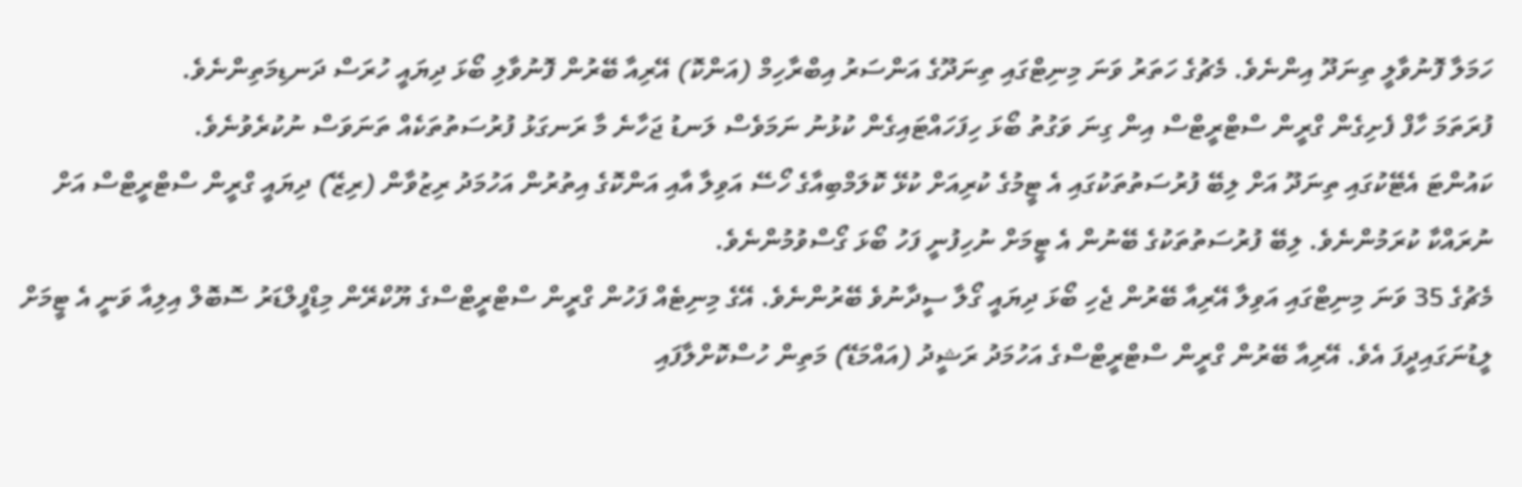ހަމަލާ ފޮނުވާލީ ތިނަދޫ އިންނެވެ. މެޗުގެ ހަތަރު ވަނަ މިނިޓްގައި ތިނަދޫގެ އަންސަރު އިބްރާހިމް (އަންކޮ) އޭރިއާ ބޭރުން ފޮނުވާލި ބޯޅަ ދިޔައީ ހުރަސް ދަނޑިމަތިންނެވެ.
ފުރަތަމަ ހާފް ފެށިގެން ގްރީން ސްޓްރީޓްސް އިން ގިނަ ވަގުތު ބޯޅަ ހިފަހައްޓައިގެން ކުޅުނު ނަމަވެސް ލަނޑު ޖަހާނެ މާ ރަނގަޅު ފުރުސަތުތަކެއް ތަނަވަސް ނުކުރެވުނެވެ.
ކައުންޓަ އެޓޭކުގައި ތިނަދޫ އަށް ލިބޭ ފުރުސަތުތަކުގައި އެ ޓީމުގެ ކުރިއަށް ކުޅޭ ކޮލަމްބިއާގެ ހޯސޭ އަވިލާ އާއި އަންކޮގެ އިތުރުން އަހުމަދު ރިޒުވާން (ރިޒޭ) ދިޔައީ ގްރީން ސްޓްރީޓްސް އަށް ނުރައްކާ ކުރަމުންނެވެ. ލިބޭ ފުރުސަތުތަކުގެ ބޭނުން އެ ޓީމަށް ނުހިފުނީ ފަހު ބޯޅަ ގޯސްވުމުންނެވެ.
މެޗުގެ 35 ވަނަ މިނިޓްގައި އަވިލާ އޭރިއާ ބޭރުން ޖެހި ބޯޅަ ދިޔައީ ގޯލާ ސީދާނުވެ ބޭރުންނެވެ. އޭގެ މިނިޓެއް ފަހުން ގްރީން ސްޓްރީޓްސްގެ ޔޫކްރޭން މިޑްފީލްޑަރު ސޮބޮލް އިލިއާ ވަނީ އެ ޓީމަށް ލީޑުނަގައިދީފަ އެވެ. އޭރިއާ ބޭރުން ގްރީން ސްޓްރީޓްސްގެ އަހުމަދު ރަޝީދު (އައްމަޑޭ) މަތިން ހުސްކޮށްލާފައި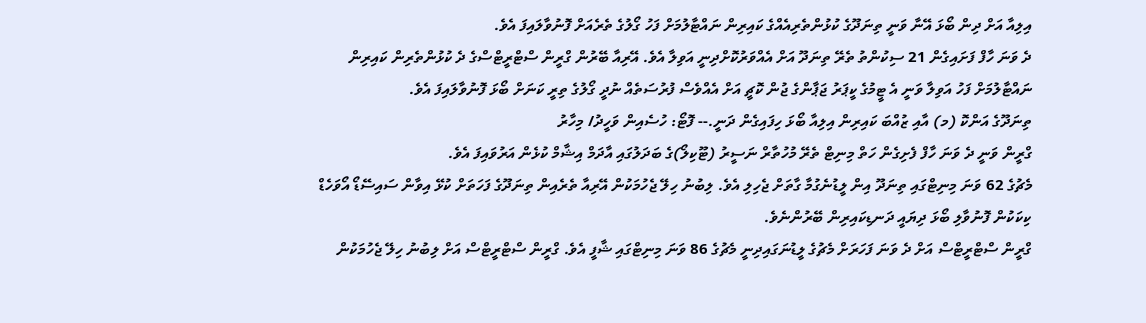އިލިއާ އަށް ދިން ބޯޅަ އޭނާ ވަނީ ތިނަދޫގެ ކުޅުންތެރިއެއްގެ ކައިރިން ނައްޓާލުމަށް ފަހު ގޯލުގެ ތެރެއަށް ފޮނުވާލައިފަ އެވެ.
ދެ ވަނަ ހާފް ފަށައިގެން 21 ސިކުންތު ތެރޭ ތިނަދޫ އަށް އެއްވަރުކޮށްދިނީ އަވިލާ އެވެ. އޭރިއާ ބޭރުން ގްރީން ސްޓްރީޓްސްގެ ދެ ކުޅުންތެރިން ކައިރިން ނައްޓާލުމަށް ފަހު އަވިލާ ވަނީ އެ ޓީމުގެ ކީޕަރު ޖަޕާންގެ ޖުން ކޮޗީ އަށް އެއްވެސް ފުރުސަތެއް ނުދީ ގޯލުގެ ތިރީ ކަނަށް ބޯޅަ ފޮނުވާލައިފަ އެވެ.
ތިނަދޫގެ އަންކޮ (މ) އާއި ޒުއްބަ ކައިރިން އިލިއާ ބޯޅަ ހިފައިގެން ދަނީ.-- ފޮޓޯ: ހުސެއިން ވަހީދު/ މިހާރު
ގްރީން ވަނީ ދެ ވަނަ ހާފް ފެށިގެން ހަތް މިނިޓް ތެރޭ މުހުތާރް ނަސީރު (ޓޫކިލޯ)ގެ ބަދަލުގައި އާދަމް އިޝާމް ކުޅެން އަރުވައިފަ އެވެ.
މެޗުގެ 62 ވަނަ މިނިޓްގައި ތިނަދޫ އިން ލީޑުނެގުމާ ގާތަށް ޖެހިލި އެވެ. ލިބުނު ހިލޭ ޖެހުމަކުން އޭރިއާ ތެރެއިން ތިނަދޫގެ ފަހަތަށް ކުޅޭ އިވާން ސައިސޭޑޯ އޯވަހެޑް ކިކަކުން ފޮނުވާލި ބޯޅަ ދިޔައީ ދަނޑިކައިރިން ބޭރުންނެވެ.
ގްރީން ސްޓްރީޓްސް އަށް ދެ ވަނަ ފަހަރަށް މެޗުގެ ލީޑުނަގައިދިނީ މެޗުގެ 86 ވަނަ މިނިޓްގައި ޝާފީ އެވެ. ގްރީން ސްޓްރީޓްސް އަށް ލިބުނު ހިލޭ ޖެހުމަކުން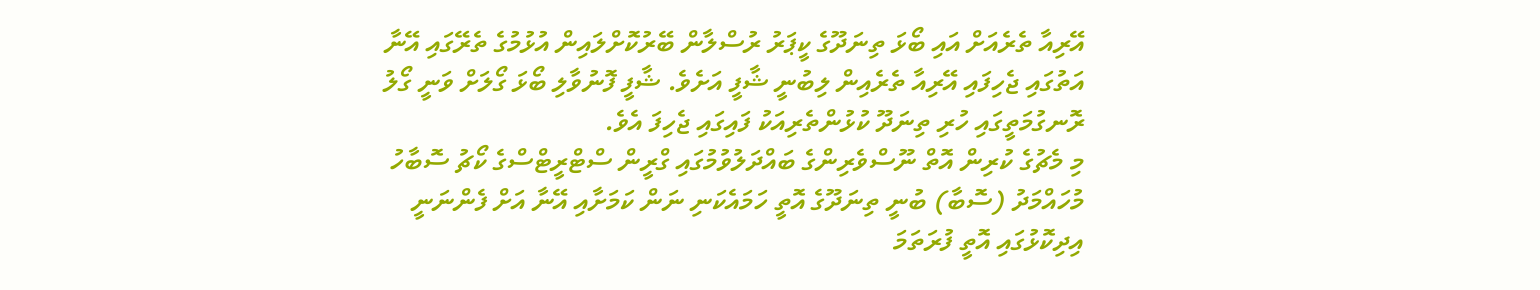އޭރިއާ ތެރެއަށް އައި ބޯޅަ ތިނަދޫގެ ކީޕަރު ރުސްލާން ބޭރުކޮށްލައިން އުޅުމުގެ ތެރޭގައި އޭނާ އަތުގައި ޖެހިފައި އޭރިއާ ތެރެއިން ލިބުނީ ޝާފީ އަށެވެ. ޝާފީ ފޮނުވާލި ބޯޅަ ގޯލަށް ވަނީ ގޯލު ރޮނގުމަތީގައި ހުރި ތިނަދޫ ކުޅުންތެރިއަކު ފައިގައި ޖެހިފަ އެވެ.
މި މެޗުގެ ކުރިން އޮތް ނޫސްވެރިންގެ ބައްދަލުވުމުގައި ގްރީން ސްޓްރީޓްސްގެ ކޯޗު ސޮބާހު މުހައްމަދު (ސޮބާ) ބުނީ ތިނަދޫގެ އޮތީ ހަމައެކަނި ނަން ކަމަށާއި އޭނާ އަށް ފެންނަނީ އިދިކޮޅުގައި އޮތީ ފުރަތަމަ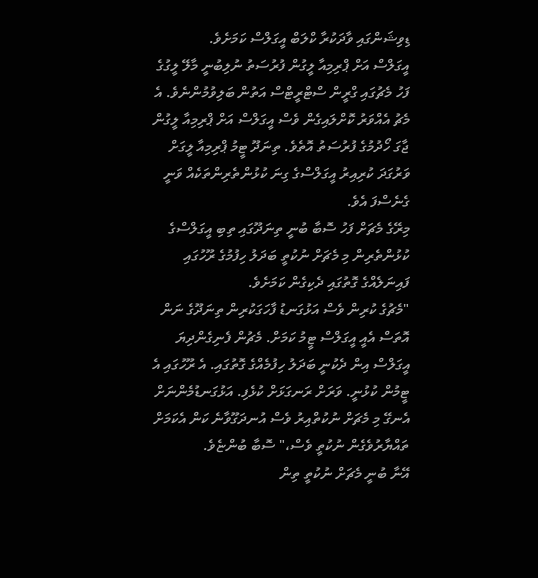ޑިވިޝަންގައި ވާދަކުރާ ކްލަބް އީގަލްސް ކަމަށެވެ.
އީގަލްސް އަށް ޕްރިމިއާ ލީގުން ފުރުސަތު ނުލިބުނީ މާލޭ ލީގުގެ ފަހު މެޗުގައި ގްރީން ސްޓްރީޓްސް އަތުން ބަލިވުމުންނެވެ. އެ މެޗު އެއްވަރު ކޮށްލައިގެން ވެސް އީގަލްސް އަށް ޕްރިމިއާ ލީގުން ޖާގަ ހޯދުމުގެ ފުރުސަތު އޮތެވެ. ތިނަދޫ ޓީމު ޕްރިމިއާ ލީގަށް ވަރުގަދަ ކުރިއިރު އީގަލްސްގެ ގިނަ ކުޅުންތެރިންތަކެއް ވަނީ ގެނެސްފަ އެވެ.
މިރޭގެ މެޗަށް ފަހު ސޮބާ ބުނީ ތިނަދޫގައި ތިބި އީގަލްސްގެ ކުޅުންތެރިން މި މެޗަށް ނުކުތީ ބަދަލު ހިފުމުގެ ރޫހުގައި ފައިނަލެއްގެ ގޮތުގައި ދެކިގެން ކަމަށެވެ.
"މެޗުގެ ކުރިން ވެސް އަޅުގަނޑު ފާހަގަކުރިން ތިނަދޫގެ ނަން އޮތަސް އެއީ އީގަލްސް ޓީމު ކަމަށް. މެޗުން ފެނިގެންދިޔަ އީގަލްސް އިން ދެކުނީ ބަދަލު ހިފުމެއްގެ ގޮތުގައި. އެ ރޫހުގައި އެ ޓީމުން ކުޅުނީ. ވަރަށް ރަނގަޅަށް ކުޅެފި. އަޅުގަނޑުމެންނަށް އެނގޭ މި މެޗަށް ނުކުތްއިރު ވެސް އުނދަގޫވާނެ ކަން އެކަމަށް ތައްޔާރުވެގެން ނުކުތީ ވެސް،" ސޮބާ ބުންޏެވެ.
އޭނާ ބުނީ މެޗަށް ނުކުތީ ތިން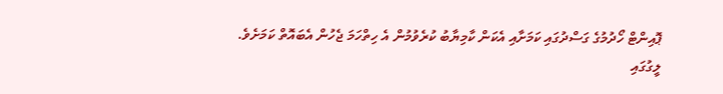ޕޮއިންޓް ހޯދުމުގެ ގަސްދުގައި ކަމަށާއި އެކަން ކާމިޔާބު ކުރެވުމުން އެ ހިތްހަމަ ޖެހުން އެބައޮތް ކަމަށެވެ.
ލީގުގައި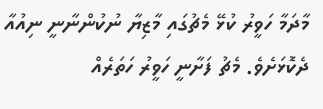މާދަމާ ހަވީރު ކުޅޭ މެޗުގައި މާޒިޔާ ނުކުންނާނީ ނިއުއާ ދެކޮޅަށެވެ. މެޗު ފަށާނީ ހަވީރު ހަތަރެއް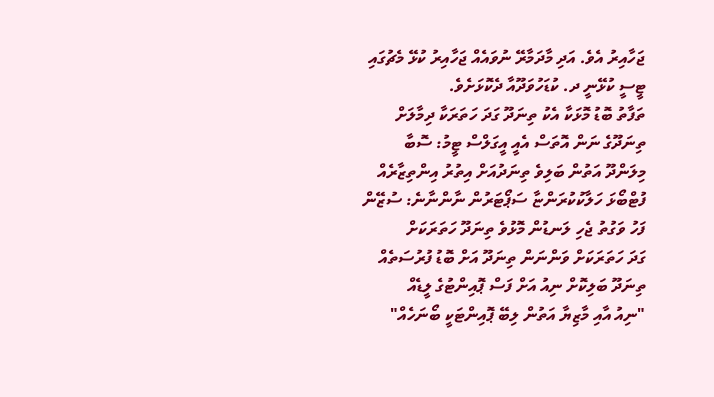ޖަހާއިރު އެވެ. އަދި މާދަމާރޭ ނުވައެއް ޖަހާއިރު ކުޅޭ މެޗުގައި ޓީސީ ކުޅޭނީ ދ. ކުޑަހުވަދޫއާ ދެކޮޅަށެވެ.
ތަފާތު ބޮޑު މޮޅަކާ އެކު ތިނަދޫ ގަދަ ހަތަރަކާ ދިމާލަށް
ތިނަދޫގެ ނަން އޮތަސް އެއީ އީގަލްސް ޓީމު: ސޮބާ
މިލަންދޫ އަތުން ބަލިވެ ތިނަދުއަށް އިތުރު އިންތިޒާރެއް
ފުޓްބޯޅަ ހަލާކުކުރަންޏާ ސަޕޯޓަރުން ނާންނާނެ: ސުޒޭން
ފަހު ވަގުތު ޖެހި ލަނޑުން މޮޅުވެ ތިނަދޫ ހަތަރަކަށް
ގަދަ ހަތަރަކަށް ވަންނަން ތިނަދޫ އަށް ބޮޑު ފުރުސަތެއް
ތިނަދޫ ބަލިކޮށް ނިއު އަށް ފަސް ޕޮއިންޓުގެ ލީޑެއް
"ނިއު އާއި މާޒިޔާ އަތުން ލިބޭ ޕޮއިންޓަކީ ބޯނަހެއް"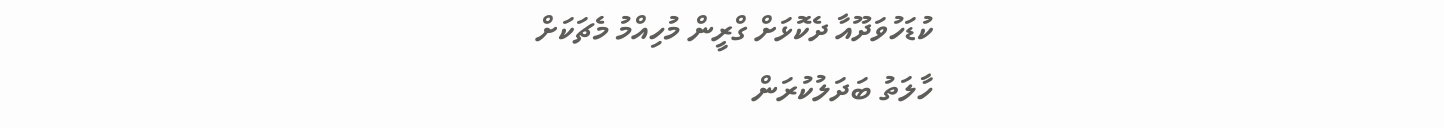ކުޑަހުވަދޫއާ ދެކޮޅަށް ގްރީން މުހިއްމު މެޗަކަށް
ހާލަތު ބަދަލުކުރަން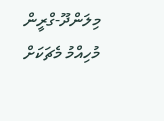މިލަންދޫ-ގްރީން މުހިއްމު މެޗަކަށް